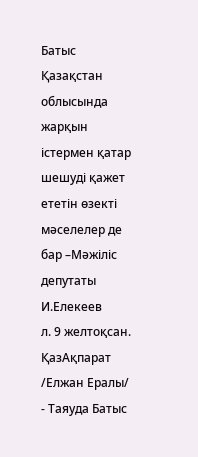Батыс Қазақстан облысында жарқын істермен қатар шешуді қажет ететін өзекті мәселелер де бар –Мәжіліс депутаты И.Елекеев
л. 9 желтоқсан. ҚазАқпарат /Елжан Ералы/ - Таяуда Батыс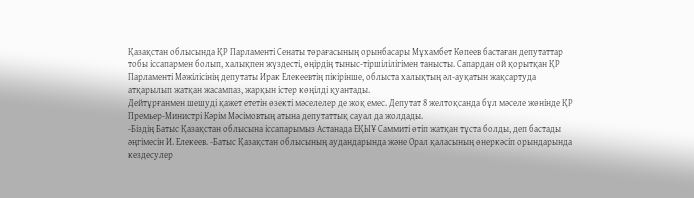Қазақстан облысында ҚР Парламенті Сенаты төрағасының орынбасары Мұхамбет Көпеев бастаған депутаттар тобы іссапармен болып, халықпен жүздесті, өңірдің тыныс-тіршілілігімен танысты. Сапардан ой қорытқан ҚР Парламенті Мәжілісінің депутаты Ирак Елекеевтің пікірінше, облыста халықтың әл-ауқатын жақсартуда атқарылып жатқан жасампаз, жарқын істер көңілді қуантады.
Дейтұрғанмен шешуді қажет ететін өзекті мәселелер де жоқ емес. Депутат 8 желтоқсанда бұл мәселе жөнінде ҚР Премьер-Министрі Кәрім Мәсімовтың атына депутаттық сауал да жолдады.
-Біздің Батыс Қазақстан облысына іссапарымыз Астанада ЕҚЫҰ Саммиті өтіп жатқан тұста болды, деп бастады әңгімесін И. Елекеев. -Батыс Қазақстан облысының аудандарында және Орал қаласының өнеркәсіп орындарында кездесулер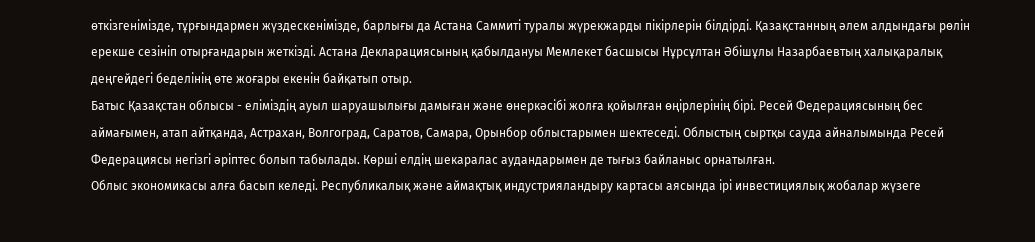өткізгенімізде, тұрғындармен жүздескенімізде, барлығы да Астана Саммиті туралы жүрекжарды пікірлерін білдірді. Қазақстанның әлем алдындағы рөлін ерекше сезініп отырғандарын жеткізді. Астана Декларациясының қабылдануы Мемлекет басшысы Нұрсұлтан Әбішұлы Назарбаевтың халықаралық деңгейдегі беделінің өте жоғары екенін байқатып отыр.
Батыс Қазақстан облысы - еліміздің ауыл шаруашылығы дамыған және өнеркәсібі жолға қойылған өңірлерінің бірі. Ресей Федерациясының бес аймағымен, атап айтқанда, Астрахан, Волгоград, Саратов, Самара, Орынбор облыстарымен шектеседі. Облыстың сыртқы сауда айналымында Ресей Федерациясы негізгі әріптес болып табылады. Көрші елдің шекаралас аудандарымен де тығыз байланыс орнатылған.
Облыс экономикасы алға басып келеді. Республикалық және аймақтық индустрияландыру картасы аясында ірі инвестициялық жобалар жүзеге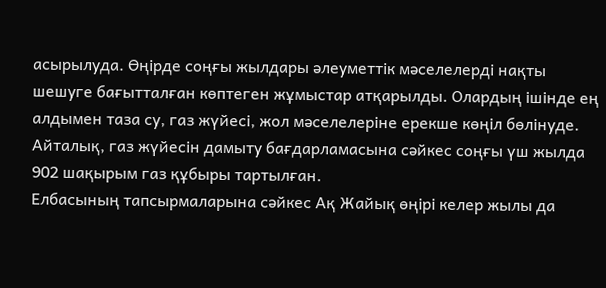асырылуда. Өңірде соңғы жылдары әлеуметтік мәселелерді нақты шешуге бағытталған көптеген жұмыстар атқарылды. Олардың ішінде ең алдымен таза су, газ жүйесі, жол мәселелеріне ерекше көңіл бөлінуде. Айталық, газ жүйесін дамыту бағдарламасына сәйкес соңғы үш жылда 902 шақырым газ құбыры тартылған.
Елбасының тапсырмаларына сәйкес Ақ Жайық өңірі келер жылы да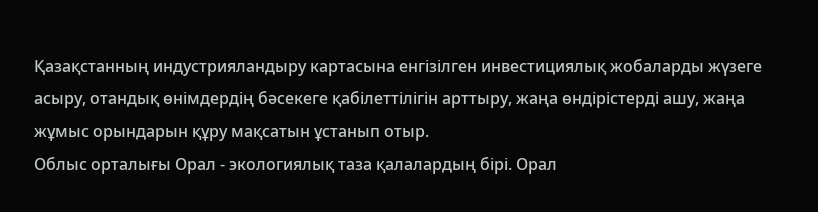Қазақстанның индустрияландыру картасына енгізілген инвестициялық жобаларды жүзеге асыру, отандық өнімдердің бәсекеге қабілеттілігін арттыру, жаңа өндірістерді ашу, жаңа жұмыс орындарын құру мақсатын ұстанып отыр.
Облыс орталығы Орал - экологиялық таза қалалардың бірі. Орал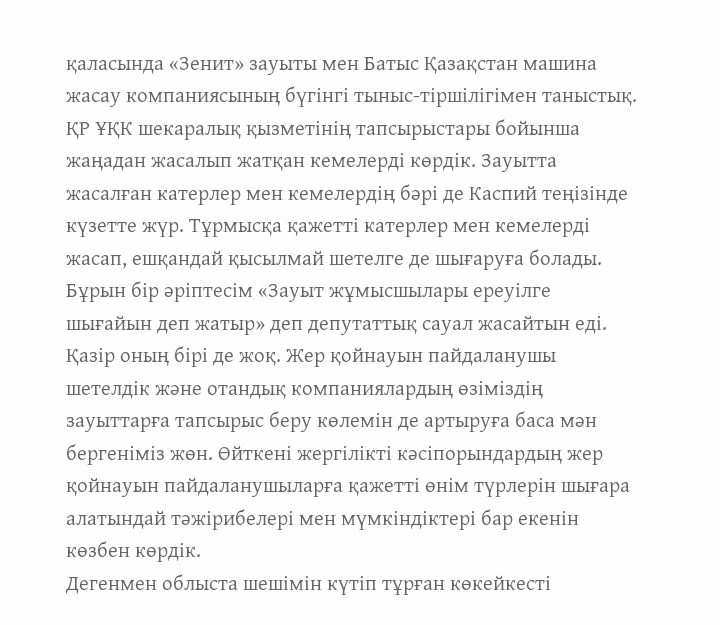қаласында «Зенит» зауыты мен Батыс Қазақстан машина жасау компаниясының бүгінгі тыныс-тіршілігімен таныстық. ҚР ҰҚК шекаралық қызметінің тапсырыстары бойынша жаңадан жасалып жатқан кемелерді көрдік. Зауытта жасалған катерлер мен кемелердің бәрі де Каспий теңізінде күзетте жүр. Тұрмысқа қажетті катерлер мен кемелерді жасап, ешқандай қысылмай шетелге де шығаруға болады.
Бұрын бір әріптесім «Зауыт жұмысшылары ереуілге шығайын деп жатыр» деп депутаттық сауал жасайтын еді. Қазір оның бірі де жоқ. Жер қойнауын пайдаланушы шетелдік және отандық компаниялардың өзіміздің зауыттарға тапсырыс беру көлемін де артыруға баса мән бергеніміз жөн. Өйткені жергілікті кәсіпорындардың жер қойнауын пайдаланушыларға қажетті өнім түрлерін шығара алатындай тәжірибелері мен мүмкіндіктері бар екенін көзбен көрдік.
Дегенмен облыста шешімін күтіп тұрған көкейкесті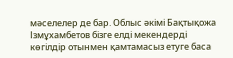мәселелер де бар. Облыс әкімі Бақтықожа Ізмұхамбетов бізге елді мекендерді көгілдір отынмен қамтамасыз етуге баса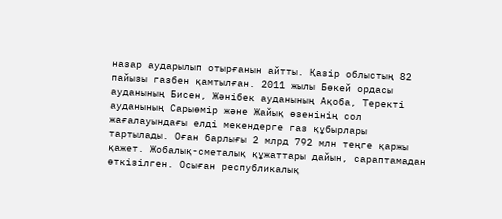назар аударылып отырғанын айтты. Қазір облыстың 82 пайызы газбен қамтылған. 2011 жылы Бөкей ордасы ауданының Бисен, Жәнібек ауданының Ақоба, Теректі ауданының Сарыөмір және Жайық өзенінің сол жағалауындағы елді мекендерге газ құбырлары тартылады. Оған барлығы 2 млрд 792 млн теңге қаржы қажет. Жобалық-сметалық құжаттары дайын, сараптамадан өткізілген. Осыған республикалық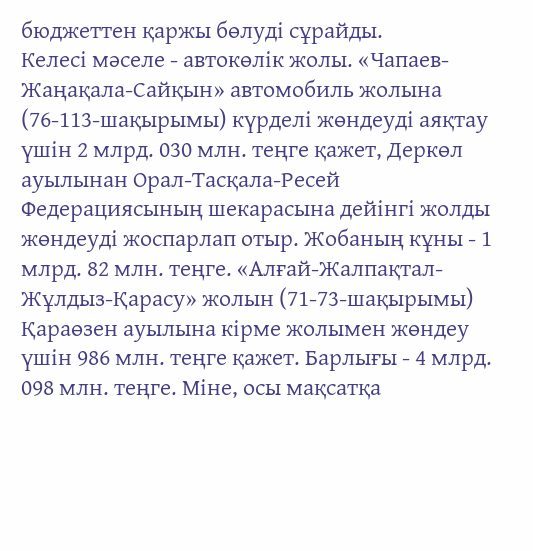бюджеттен қаржы бөлуді сұрайды.
Келесі мәселе - автокөлік жолы. «Чапаев-Жаңақала-Сайқын» автомобиль жолына (76-113-шақырымы) күрделі жөндеуді аяқтау үшін 2 млрд. 030 млн. теңге қажет, Деркөл ауылынан Орал-Тасқала-Ресей Федерациясының шекарасына дейінгі жолды жөндеуді жоспарлап отыр. Жобаның кұны - 1 млрд. 82 млн. теңге. «Алғай-Жалпақтал-Жұлдыз-Қарасу» жолын (71-73-шақырымы) Қараөзен ауылына кірме жолымен жөндеу үшін 986 млн. теңге қажет. Барлығы - 4 млрд. 098 млн. теңге. Міне, осы мақсатқа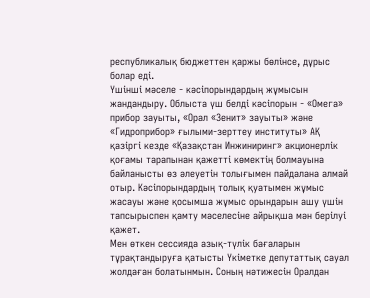республикалық бюджеттен қаржы бөлінсе, дұрыс болар еді.
Үшінші мәселе - кәсіпорындардың жұмысын жандандыру. Облыста үш белді кәсіпорын - «Омега» прибор зауыты, «Орал «Зенит» зауыты» және «Гидроприбор» ғылыми-зерттеу институты» АҚ қазіргі кезде «Қазақстан Инжиниринг» акционерлік қоғамы тарапынан қажетті көмектің болмауына байланысты өз әлеуетін толығымен пайдалана алмай отыр. Кәсіпорындардың толық қуатымен жұмыс жасауы және қосымша жұмыс орындарын ашу үшін тапсырыспен қамту мәселесіне айрықша мән берілуі қажет.
Мен өткен сессияда азық-түлік бағаларын тұрақтандыруға қатысты Үкіметке депутаттық сауал жолдаған болатынмын. Соның нәтижесін Оралдан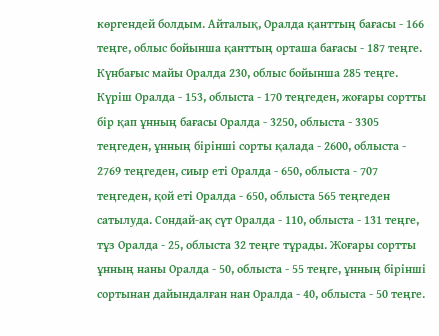көргендей болдым. Айталық, Оралда қанттың бағасы - 166 теңге, облыс бойынша қанттың орташа бағасы - 187 теңге. Күнбағыс майы Оралда 230, облыс бойынша 285 теңге. Күріш Оралда - 153, облыста - 170 теңгеден, жоғары сортты бір қап ұнның бағасы Оралда - 3250, облыста - 3305 теңгеден, ұнның бірінші сорты қалада - 2600, облыста - 2769 теңгеден, сиыр еті Оралда - 650, облыста - 707 теңгеден, қой еті Оралда - 650, облыста 565 теңгеден сатылуда. Сондай-ақ сүт Оралда - 110, облыста - 131 теңге, тұз Оралда - 25, облыста 32 теңге тұрады. Жоғары сортты ұнның наны Оралда - 50, облыста - 55 теңге, ұнның бірінші сортынан дайындалған нан Оралда - 40, облыста - 50 теңге.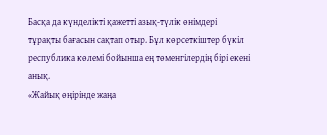Басқа да күнделікті қажетті азық-түлік өнімдері тұрақты бағасын сақтап отыр. Бұл көрсеткіштер бүкіл республика көлемі бойынша ең төменгілердің бірі екені анық.
«Жайық өңірінде жаңа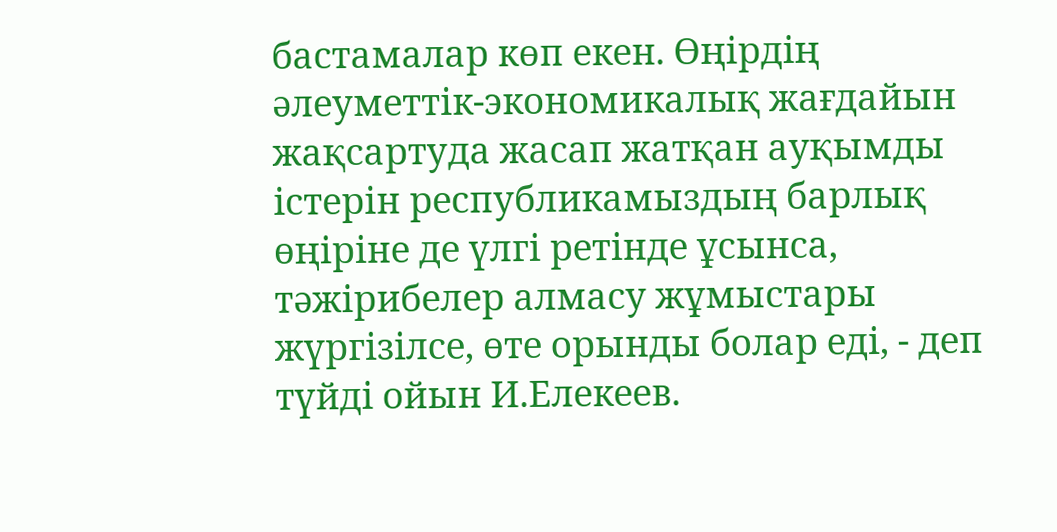бастамалар көп екен. Өңірдің әлеуметтік-экономикалық жағдайын жақсартуда жасап жатқан ауқымды істерін республикамыздың барлық өңіріне де үлгі ретінде ұсынса, тәжірибелер алмасу жұмыстары жүргізілсе, өте орынды болар еді, - деп түйді ойын И.Елекеев.